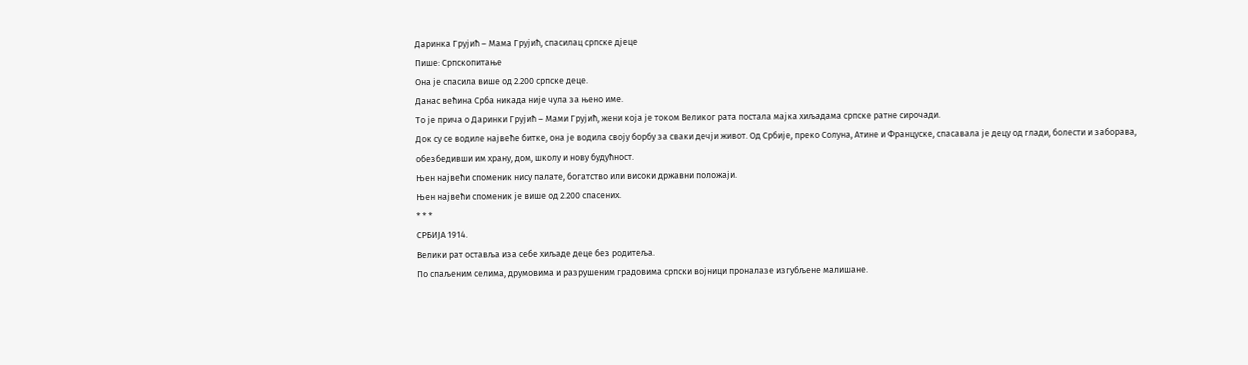Даринка Грујић – Мама Грујић, спасилац српске дјеце
Пише: Српскопитање
Она је спасила више од 2.200 српске деце.
Данас већина Срба никада није чула за њено име.
То је прича о Даринки Грујић – Мами Грујић, жени која је током Великог рата постала мајка хиљадама српске ратне сирочади.
Док су се водиле највеће битке, она је водила своју борбу за сваки дечји живот. Од Србије, преко Солуна, Атине и Француске, спасавала је децу од глади, болести и заборава, обезбедивши им храну, дом, школу и нову будућност.
Њен највећи споменик нису палате, богатство или високи државни положаји.
Њен највећи споменик је више од 2.200 спасених.
* * *
СРБИЈА 1914.
Велики рат оставља иза себе хиљаде деце без родитеља.
По спаљеним селима, друмовима и разрушеним градовима српски војници проналазе изгубљене малишане.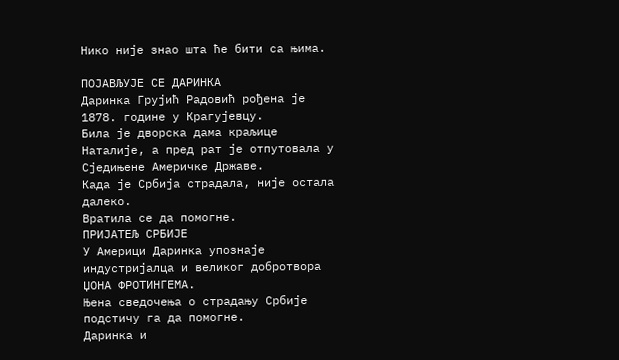Нико није знао шта ће бити са њима.

ПОЈАВЉУЈЕ СЕ ДАРИНКА
Даринка Грујић Радовић рођена је 1878. године у Крагујевцу.
Била је дворска дама краљице Наталије, а пред рат је отпутовала у Сједињене Америчке Државе.
Када је Србија страдала, није остала далеко.
Вратила се да помогне.
ПРИЈАТЕЉ СРБИЈЕ
У Америци Даринка упознаје индустријалца и великог добротвора ЏОНА ФРОТИНГЕМА.
Њена сведочења о страдању Србије подстичу га да помогне.
Даринка и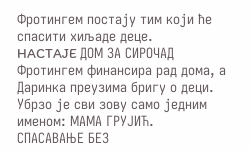Фротингем постају тим који ће спасити хиљаде деце.
HACTAJE ДОМ ЗА СИРОЧАД
Фротингем финансира рад дома, а Даринка преузима бригу о деци.
Убрзо је сви зову само једним именом: МАМА ГРУЈИЋ.
СПАСАВАЊЕ БЕЗ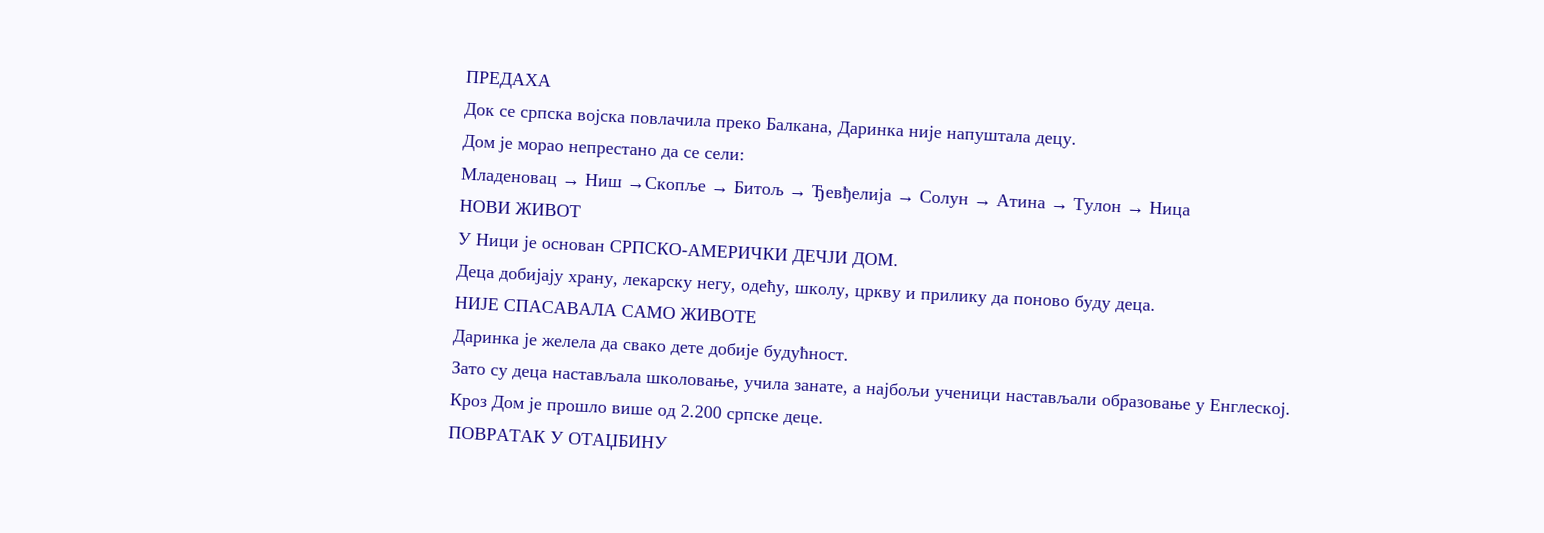ПРЕДАХА
Док се српска војска повлачила преко Балкана, Даринка није напуштала децу.
Дом је морао непрестано да се сели:
Младеновац → Ниш →Скопље → Битољ → Ђевђелија → Солун → Атина → Тулон → Ница
НОВИ ЖИВОТ
У Ници је основан СРПСКО-АМЕРИЧКИ ДЕЧЈИ ДОМ.
Деца добијају храну, лекарску негу, одећу, школу, цркву и прилику да поново буду деца.
НИЈЕ СПАСАВАЛА САМО ЖИВОТЕ
Даринка је желела да свако дете добије будућност.
Зато су деца настављала школовање, учила занате, а најбољи ученици настављали образовање у Енглеској.
Кроз Дом је прошло више од 2.200 српске деце.
ПОВРАТАК У ОТАЏБИНУ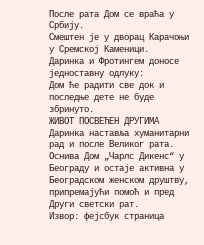После рата Дом се враћа у Србију.
Смештен је у дворац Карачоњи у Сремској Каменици.
Даринка и Фротингем доносе једноставну одлуку:
Дом ће радити све док и последње дете не буде збринуто.
ЖИВОТ ПОСВЕЋЕН ДРУГИМА
Даринка наставља хуманитарни рад и после Великог рата.
Оснива Дом „Чарлс Дикенс“ у Београду и остаје активна у Београдском женском друштву, припремајући помоћ и пред Други светски рат.
Извор: фејсбук страница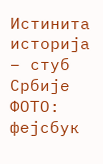Истинита историја – стуб Србије
ФОТО: фејсбук